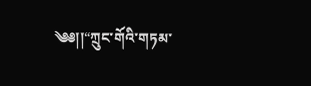༄༅།།“ཀྲུང་གོའི་གཏམ་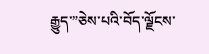རྒྱུད་”ཅེས་པའི་བོད་ལྗོངས་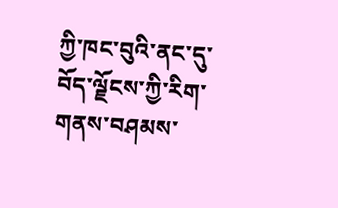ཀྱི་ཁང་བུའི་ནང་དུ་བོད་ལྗོངས་ཀྱི་རིག་གནས་བཤམས་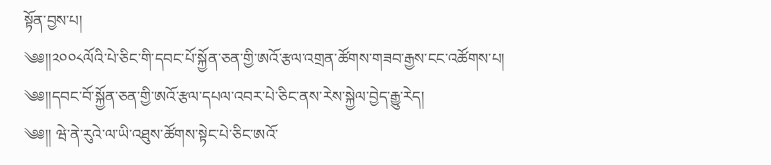སྟོན་བྱས་པ།
༄༅།།༢༠༠༨ལོའི་པེ་ཅིང་གི་དབང་པོ་སྐྱོན་ཅན་གྱི་ཨའོ་རྩལ་འགྲན་ཚོགས་གཟབ་རྒྱས་ངང་འཚོགས་པ།
༄༅།།དབང་བོ་སྐྱོན་ཅན་གྱི་ཨའོ་རྩལ་དཔལ་འབར་པེ་ཅིང་ནས་རེས་སྐྱེལ་བྱེད་རྒྱུ་རེད།
༄༅།། ཝེ་ནེ་རུའེ་ལ་ཡི་འཐུས་ཚོགས་སྟེང་པེ་ཅིང་ཨའོ་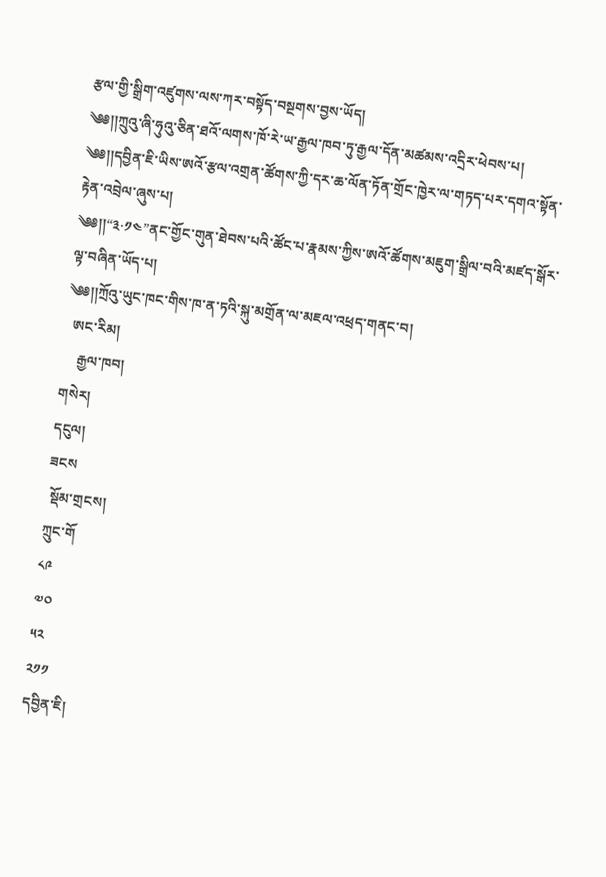རྩལ་གྱི་སྒྲིག་འཛུགས་ལས་ཀར་བསྟོད་བསྔགས་བྱས་ཡོད།
༄༅།།ཀྲུའུ་ཞི་ཧུའུ་ཅིན་ཐའོ་ལགས་ཁོ་རེ་ཡ་རྒྱལ་ཁབ་ཏུ་རྒྱལ་དོན་མཚམས་འདྲིར་ཕེབས་པ།
༄༅།།དབྱིན་ཇི་ཡིས་ཨའོ་རྩལ་འགྲན་ཚོགས་ཀྱི་དར་ཆ་ལོན་ཏོན་གྲོང་ཁྱེར་ལ་གཏད་པར་དགའ་སྟོན་རྟེན་འབྲེལ་ཞུས་པ།
༄༅།།“༣·༡༤”ནང་གྱོང་གུན་ཐེབས་པའི་ཚོང་པ་རྣམས་ཀྱིས་ཨའོ་ཚོགས་མཇུག་སྒྲིལ་བའི་མཛད་སྒོར་ལྟ་བཞིན་ཡོད་པ།
༄༅།།ཀྲོའུ་ཡུང་ཁང་གིས་ཁ་ན་ཏའི་སྐུ་མགྲོན་ལ་མཇལ་འཕྲད་གནང་བ།
  ཨང་རིམ།
    རྒྱལ་ཁབ།
གསེར།
དངུལ།
ཟངས
 སྡོམ་གྲངས།
ཀྲུང་གོ
༨༩
༧༠
༥༢
༢༡༡
དབྱིན་ཇི།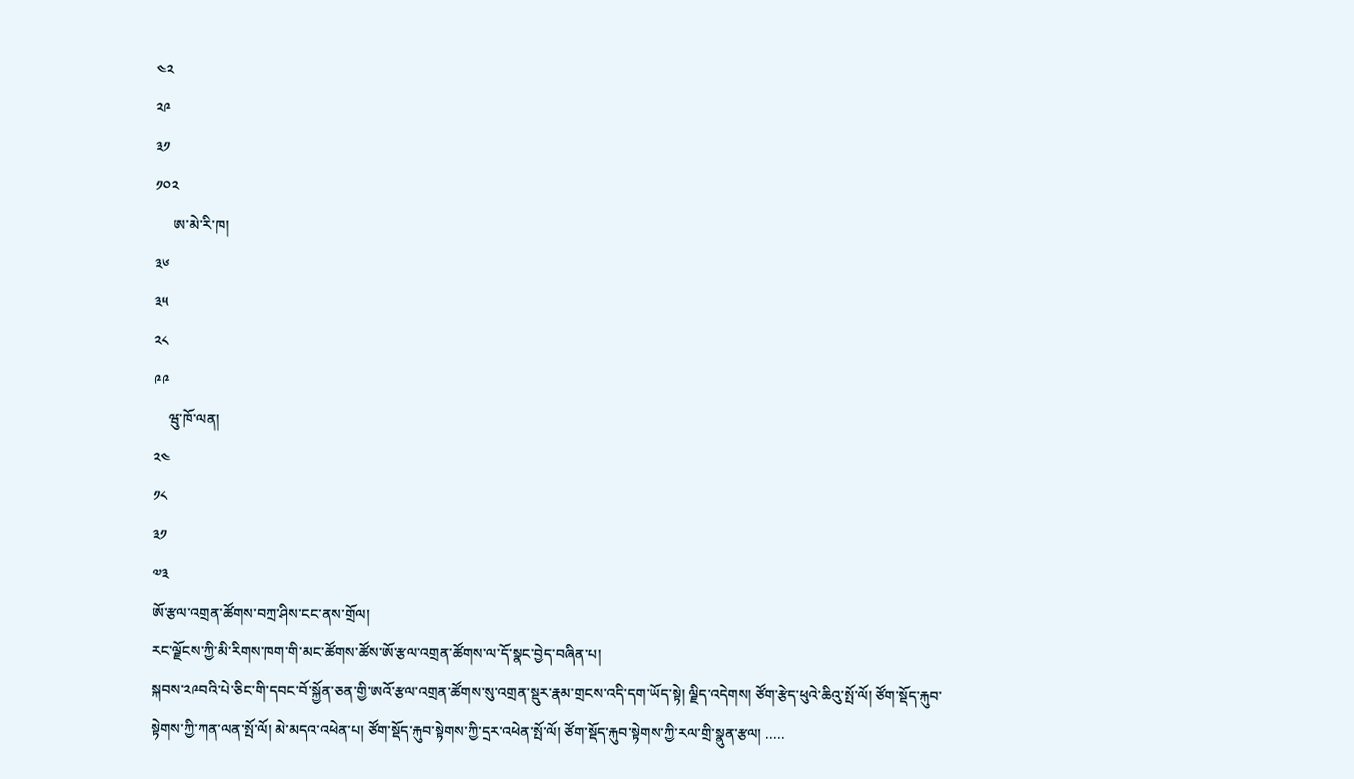༤༢
༢༩
༣༡
༡༠༢
     ཨ་མེ་རི་ཁ།
༣༦
༣༥
༢༨
༩༩
    ཝུ་ཁོ་ལན།
༢༤
༡༨
༣༡
༧༣
ཨོ་རྩལ་འགྲན་ཚོགས་བཀྲ་ཤིས་ངང་ནས་གྲོལ།
རང་ལྗོངས་ཀྱི་མི་རིགས་ཁག་གི་མང་ཚོགས་ཚོས་ཨོ་རྩལ་འགྲན་ཚོགས་ལ་དོ་སྣང་བྱེད་བཞིན་པ།
སྐབས་༢༩བའི་པེ་ཅིང་གི་དབང་བོ་སྐྱོན་ཅན་གྱི་ཨའོ་རྩལ་འགྲན་ཚོགས་སུ་འགྲན་སྡུར་རྣམ་གྲངས་འདི་དག་ཡོད་སྟེ། ལྗིད་འདེགས། ཙོག་རྩེད་ཕུའེ་ཆིའུ་སྤོ་ལོ། ཙོག་སྡོད་རྐུབ་སྟེགས་ཀྱི་ཀན་ལན་སྤོ་ལོ། མེ་མདའ་འཕེན་པ། ཙོག་སྡོད་རྐུབ་སྟེགས་ཀྱི་དྲར་འཕེན་སྤོ་ལོ། ཙོག་སྡོད་རྐུབ་སྟེགས་ཀྱི་རལ་གྲི་སྣུན་རྩལ། .....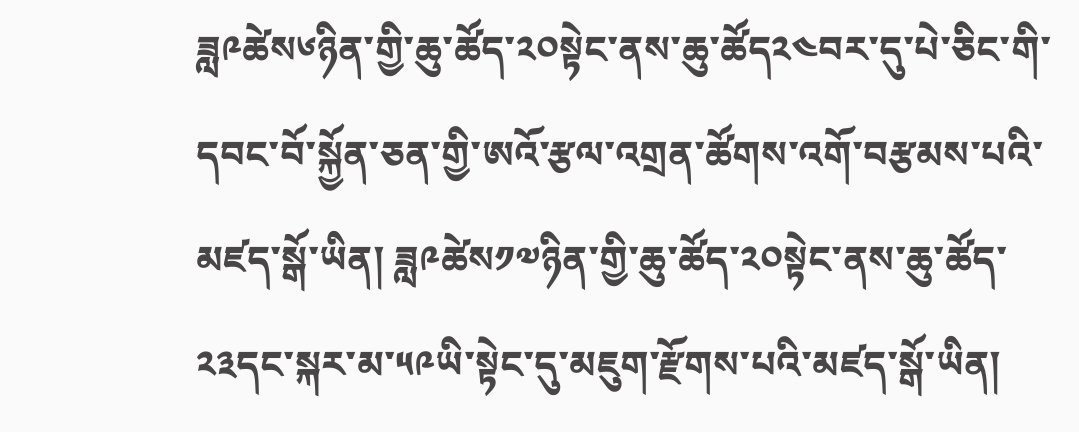ཟླ༩ཚེས༦ཉིན་གྱི་ཆུ་ཚོད་༢༠སྟེང་ནས་ཆུ་ཚོད༢༤བར་དུ་པེ་ཅིང་གི་དབང་བོ་སྐྱོན་ཅན་གྱི་ཨའོ་རྩལ་འགྲན་ཚོགས་འགོ་བརྩམས་པའི་མཛད་སྒོ་ཡིན། ཟླ༩ཚེས༡༧ཉིན་གྱི་ཆུ་ཚོད་༢༠སྟེང་ནས་ཆུ་ཚོད་༢༣དང་སྐར་མ་༥༩ཡི་སྟེང་དུ་མཇུག་རྫོགས་པའི་མཛད་སྒོ་ཡིན།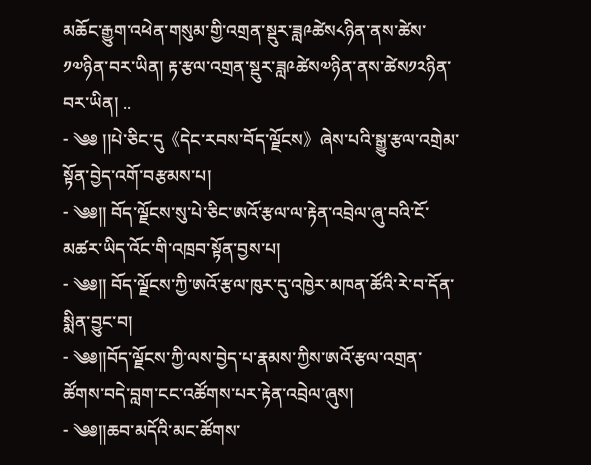མཆོང་རྒྱུག་འཕེན་གསུམ་གྱི་འགྲན་སྡུར་ཟླ༩ཚེས༨ཉིན་ནས་ཚེས་༡༧ཉིན་བར་ཡིན། རྟ་རྩལ་འགྲན་སྡུར་ཟླ༩ཚེས༧ཉིན་ནས་ཚེས༡༢ཉིན་བར་ཡིན། ..
- ༄༅ །།པེ་ཅིང་དུ《དེང་རབས་བོད་ལྗོངས》ཞེས་པའི་སྒྱུ་རྩལ་འགྲེམ་སྟོན་བྱེད་འགོ་བརྩམས་པ།
- ༄༅།། བོད་ལྗོངས་སུ་པེ་ཅིང་ཨའོ་རྩལ་ལ་རྟེན་འབྲེལ་ཞུ་བའི་ངོ་མཚར་ཡིད་འོང་གི་འཁྲབ་སྟོན་བྱས་པ།
- ༄༅།། བོད་ལྗོངས་ཀྱི་ཨའོ་རྩལ་ཁུར་དུ་འཁྱེར་མཁན་ཚོའི་རེ་བ་དོན་སྨིན་བྱུང་བ།
- ༄༅།།བོད་ལྗོངས་ཀྱི་ལས་བྱེད་པ་རྣམས་ཀྱིས་ཨའོ་རྩལ་འགྲན་ཚོགས་བདེ་བླག་ངང་འཚོགས་པར་རྟེན་འབྲེལ་ཞུས།
- ༄༅།།ཆབ་མདོའི་མང་ཚོགས་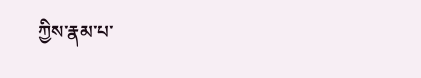ཀྱིས་རྣམ་པ་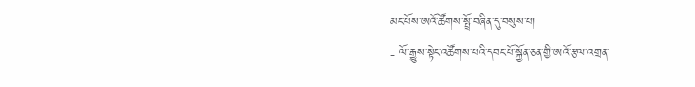མང་པོས་ཨའོ་ཚོགས་སྤྲོ་བཞིན་དུ་བསུས་པ།
- ལོ་རྒྱུས་སྟེང་འཚོགས་པའི་དབང་པོ་སྐྱོན་ཅན་གྱི་ཨའོ་རྩལ་འགྲན་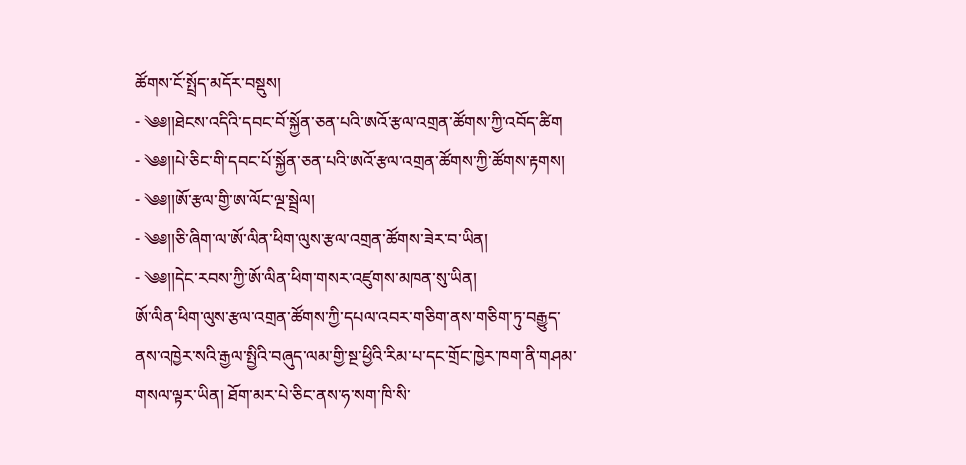ཚོགས་ངོ་སྤྲོད་མདོར་བསྡུས།
- ༄༅།།ཐེངས་འདིའི་དབང་བོ་སྐྱོན་ཅན་པའི་ཨའོ་རྩལ་འགྲན་ཚོགས་ཀྱི་འབོད་ཚིག
- ༄༅།།པེ་ཅིང་གི་དབང་པོ་སྐྱོན་ཅན་པའི་ཨའོ་རྩལ་འགྲན་ཚོགས་ཀྱི་ཚོགས་རྟགས།
- ༄༅།།ཨོ་རྩལ་གྱི་ཨ་ལོང་ལྔ་སྦྲེལ།
- ༄༅།།ཅི་ཞིག་ལ་ཨོ་ལིན་ཕིག་ལུས་རྩལ་འགྲན་ཚོགས་ཟེར་བ་ཡིན།
- ༄༅།།དེང་རབས་ཀྱི་ཨོ་ལིན་ཕིག་གསར་འཛུགས་མཁན་སུ་ཡིན།
ཨོ་ལིན་ཕིག་ལུས་རྩལ་འགྲན་ཚོགས་ཀྱི་དཔལ་འབར་གཅིག་ནས་གཅིག་ཏུ་བརྒྱུད་ནས་འཁྱེར་སའི་རྒྱལ་སྤྱིའི་བཞུད་ལམ་གྱི་སྔ་ཕྱིའི་རིམ་པ་དང་གྲོང་ཁྱེར་ཁག་ནི་གཤམ་གསལ་ལྟར་ཡིན། ཐོག་མར་པེ་ཅིང་ནས་ཧ་སག་ཁི་སི་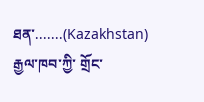ཐན་.......(Kazakhstan) རྒྱལ་ཁབ་ཀྱི་ གྲོང་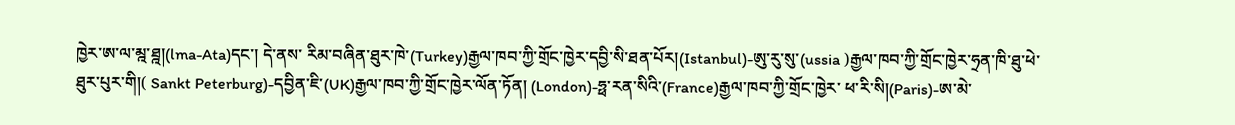ཁྱེར་ཨ་ལ་མྰ་ཐྰ།(lma-Ata)དང་། དེ་ནས་ རིམ་བཞིན་ཐུར་ཁེ་(Turkey)རྒྱལ་ཁབ་ཀྱི་གྲོང་ཁྱེར་དབྱི་སི་ཐན་པོར།(Istanbul)-ཨུ་རུ་སུ་(ussia )རྒྱལ་ཁབ་ཀྱི་གྲོང་ཁྱེར་ཧྲན་ཁི་ཐུ་ཕེ་ཐུར་པུར་གི།( Sankt Peterburg)-དབྱིན་ཇི་(UK)རྒྱལ་ཁབ་ཀྱི་གྲོང་ཁྱེར་ལོན་ཏོན། (London)-ཧྥ་རན་སིའི་(France)རྒྱལ་ཁབ་ཀྱི་གྲོང་ཁྱེར་ ཕ་རི་སི།(Paris)-ཨ་མེ་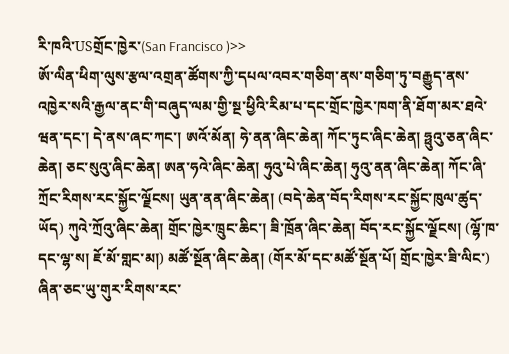རི་ཁའི་USགྲོང་ཁྱེར་(San Francisco )>>
ཨོ་ལིན་ཕིག་ལུས་རྩལ་འགྲན་ཚོགས་ཀྱི་དཔལ་འབར་གཅིག་ནས་གཅིག་ཏུ་བརྒྱུད་ནས་འཁྱེར་སའི་རྒྱལ་ནང་གི་བཞུད་ལམ་གྱི་སྔ་ཕྱིའི་རིམ་པ་དང་གྲོང་ཁྱེར་ཁག་ནི་ཐོག་མར་ཐའེ་ཝན་དང་། དེ་ནས་ཞང་ཀང་། ཨའོ་མོན། ཧེ་ནན་ཞིང་ཆེན། ཀོང་ཏུང་ཞིང་ཆེན། ཧྥུའུ་ཅན་ཞིང་ཆེན། ཅང་སུའུ་ཞིང་ཆེན། ཨན་ཧའེ་ཞིང་ཆེན། ཧུའུ་པེ་ཞིང་ཆེན། ཧུའུ་ནན་ཞིང་ཆེན། ཀོང་ཞི་ཀྲོང་རིགས་རང་སྐྱོང་ལྗོངས། ཡུན་ནན་ཞིང་ཆེན། (བདེ་ཆེན་བོད་རིགས་རང་སྐྱོང་ཁུལ་ཚུད་ཡོད) ཀུའེ་ཀྲོའུ་ཞིང་ཆེན། གྲོང་ཁྱེར་ཁྲུང་ཆིང་། ཟི་ཁྲོན་ཞིང་ཆེན། བོད་རང་སྐྱོང་ལྗོངས། (ལྷོ་ཁ་དང་ལྷ་ས། ཇོ་མོ་གླང་མ།) མཚོ་སྔོན་ཞིང་ཆེན། (གོར་མོ་དང་མཚོ་སྔོན་པོ། གྲོང་ཁྱེར་ཟི་ལིང་) ཞིན་ཅང་ཡུ་གུར་རིགས་རང་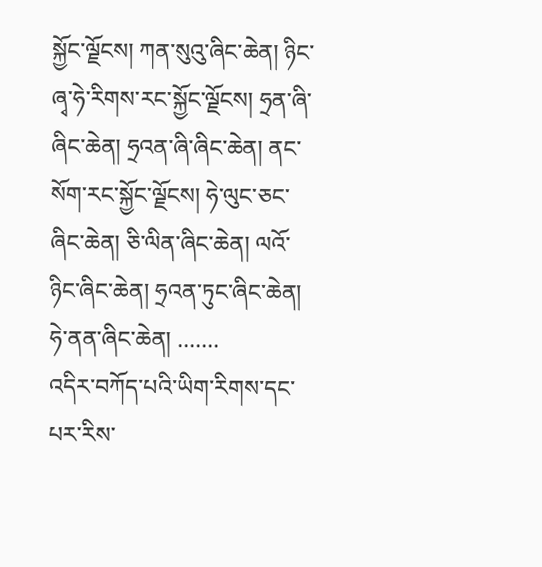སྐྱོང་ལྗོངས། ཀན་སུའུ་ཞིང་ཆེན། ཉིང་ཞྭ་ཧེ་རིགས་རང་སྐྱོང་ལྗོངས། ཧྲན་ཞི་ཞིང་ཆེན། ཧྲའན་ཞི་ཞིང་ཆེན། ནང་སོག་རང་སྐྱོང་ལྗོངས། ཧེ་ལུང་ཅང་ཞིང་ཆེན། ཅི་ལིན་ཞིང་ཆེན། ལའོ་ཉིང་ཞིང་ཆེན། ཧྲའན་ཏུང་ཞིང་ཆེན། ཧེ་ནན་ཞིང་ཆེན། .......
འདིར་བཀོད་པའི་ཡིག་རིགས་དང་པར་རིས་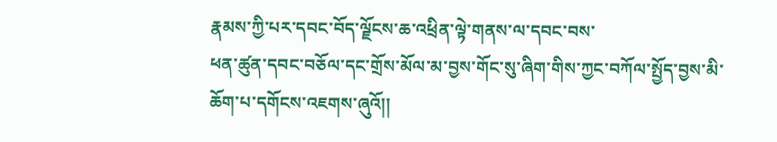རྣམས་ཀྱི་པར་དབང་བོད་ལྗོངས་ཆ་འཕྲིན་ལྟེ་གནས་ལ་དབང་བས་
ཕན་ཚུན་དབང་བཅོལ་དང་གྲོས་མོལ་མ་བྱས་གོང་སུ་ཞིག་གིས་ཀྱང་བཀོལ་སྤྱོད་བྱས་མི་ཆོག་པ་དགོངས་འཇགས་ཞུའོ།།